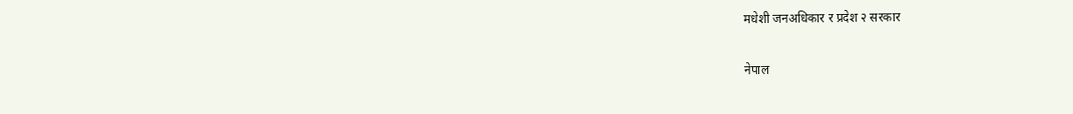मधेशी जनअधिकार र प्रदेश २ सरकार

नेपाल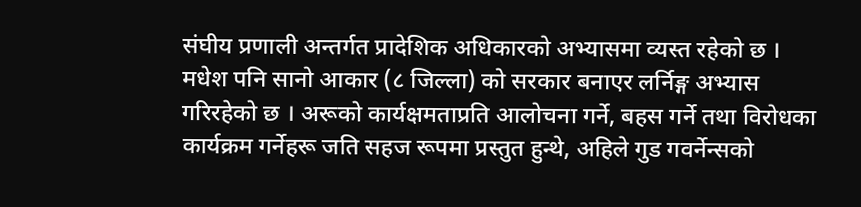संघीय प्रणाली अन्तर्गत प्रादेशिक अधिकारको अभ्यासमा व्यस्त रहेको छ । मधेश पनि सानो आकार (८ जिल्ला) को सरकार बनाएर लर्निङ्ग अभ्यास गरिरहेको छ । अरूको कार्यक्षमताप्रति आलोचना गर्ने, बहस गर्ने तथा विरोधका कार्यक्रम गर्नेहरू जति सहज रूपमा प्रस्तुत हुन्थे, अहिले गुड गवर्नेन्सको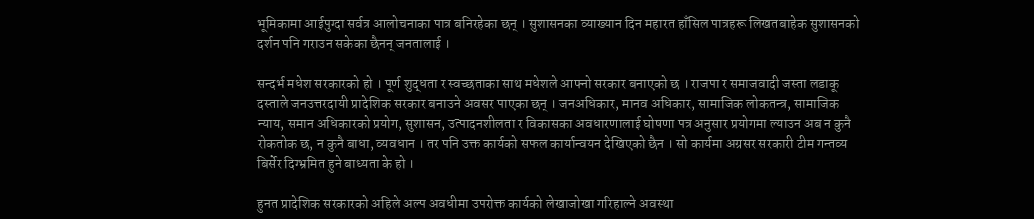भूमिकामा आईपुग्दा सर्वत्र आलोचनाका पात्र बनिरहेका छन् । सुशासनका व्याख्यान दिन महारत हाँसिल पात्रहरू लिखतबाहेक सुशासनको दर्शन पनि गराउन सकेका छैनन् जनतालाई ।

सन्दर्भ मधेश सरकारको हो । पूर्ण शुद्धता र स्वच्छताका साथ मधेशले आफ्नो सरकार बनाएको छ । राजपा र समाजवादी जस्ता लडाकू दस्ताले जनउत्तरदायी प्रादेशिक सरकार बनाउने अवसर पाएका छन् । जनअधिकार, मानव अधिकार, सामाजिक लोकतन्त्र, सामाजिक न्याय, समान अधिकारको प्रयोग, सुशासन, उत्पादनशीलता र विकासका अवधारणालाई घोषणा पत्र अनुसार प्रयोगमा ल्याउन अब न कुनै रोकतोक छ, न कुनै बाधा, व्यवधान । तर पनि उक्त कार्यको सफल कार्यान्वयन देखिएको छैन । सो कार्यमा अग्रसर सरकारी टीम गन्तव्य बिर्सेर दिग्भ्रमित हुने बाध्यता के हो ।

हुनत प्रादेशिक सरकारको अहिले अल्प अवधीमा उपरोक्त कार्यको लेखाजोखा गरिहाल्ने अवस्था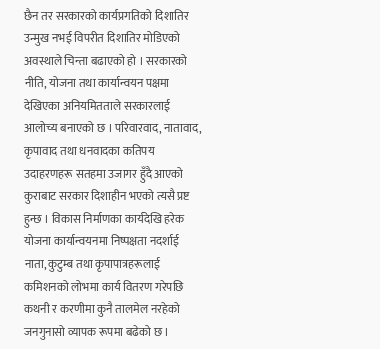छैन तर सरकारको कार्यप्रगतिको दिशातिर उन्मुख नभई विपरीत दिशातिर मोडिएको अवस्थाले चिन्ता बढाएको हो । सरकारको नीति, योजना तथा कार्यान्वयन पक्षमा देखिएका अनियमितताले सरकारलाई आलोच्य बनाएको छ । परिवारवाद, नातावाद, कृपावाद तथा धनवादका कतिपय उदाहरणहरू सतहमा उजागर हुँदै आएको कुराबाट सरकार दिशाहीन भएको त्यसै प्रष्ट हुन्छ । विकास निर्माणका कार्यदेखि हरेक योजना कार्यान्वयनमा निष्पक्षता नदर्शाई नाता, कुटुम्ब तथा कृपापात्रहरूलाई कमिशनको लोभमा कार्य वितरण गरेपछि कथनी र करणीमा कुनै तालमेल नरहेको जनगुनासो व्यापक रूपमा बढेको छ ।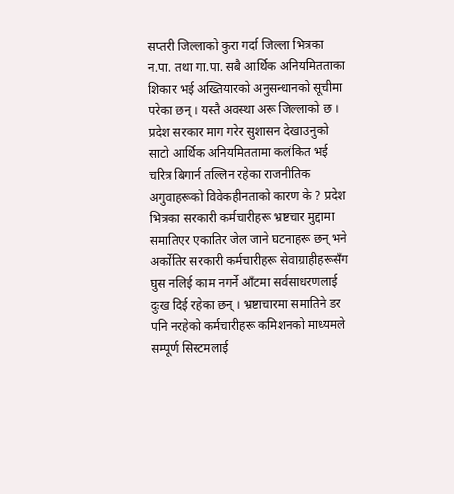सप्तरी जिल्लाको कुरा गर्दा जिल्ला भित्रका न.पा. तथा गा.पा. सबै आर्थिक अनियमितताका शिकार भई अख्तियारको अनुसन्धानको सूचीमा परेका छन् । यस्तै अवस्था अरू जिल्लाको छ । प्रदेश सरकार माग गरेर सुशासन देखाउनुको साटो आर्थिक अनियमिततामा कलंकित भई चरित्र बिगार्न तल्लिन रहेका राजनीतिक अगुवाहरूको विवेकहीनताको कारण के ? प्रदेश भित्रका सरकारी कर्मचारीहरू भ्रष्टचार मुद्दामा समातिएर एकातिर जेल जाने घटनाहरू छन् भने अर्कोतिर सरकारी कर्मचारीहरू सेवाग्राहीहरूसँग घुस नलिई काम नगर्ने आँटमा सर्वसाधरणलाई दुःख दिई रहेका छन् । भ्रष्टाचारमा समातिने डर पनि नरहेको कर्मचारीहरू कमिशनको माध्यमले सम्पूर्ण सिस्टमलाई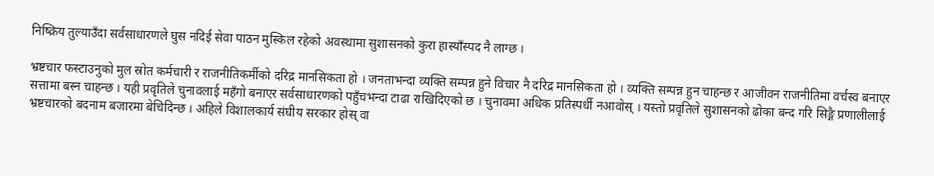निष्क्रिय तुल्याउँदा सर्वसाधारणले घुस नदिई सेवा पाठन मुस्किल रहेको अवस्थामा सुशासनको कुरा हास्याँस्पद नै लाग्छ ।

भ्रष्टचार फस्टाउनुको मुल स्रोत कर्मचारी र राजनीतिकर्मीको दरिद्र मानसिकता हो । जनताभन्दा व्यक्ति सम्पन्न हुने विचार नै दरिद्र मानसिकता हो । व्यक्ति सम्पन्न हुन चाहन्छ र आजीवन राजनीतिमा वर्चस्व बनाएर सत्तामा बस्न चाहन्छ । यही प्रवृतिले चुनावलाई महँगो बनाएर सर्वसाधारणको पहुँचभन्दा टाढा राखिदिएको छ । चुनावमा अधिक प्रतिस्पर्धी नआवोस् । यस्तो प्रवृतिले सुशासनको ढोका बन्द गरि सिङ्गै प्रणालीलाई भ्रष्टचारको बदनाम बजारमा बेचिदिन्छ । अहिले विशालकार्य संघीय सरकार होस् वा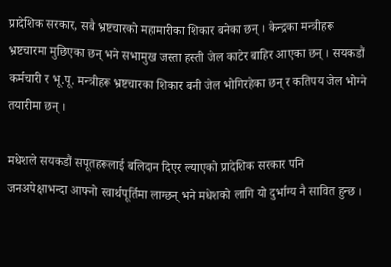प्रादेशिक सरकार, सबै भ्रष्टचारको महामारीका शिकार बनेका छन् । केन्द्रका मन्त्रीहरू भ्रष्टचारमा मुछिएका छन् भने सभामुख जस्ता हस्ती जेल काटेर बाहिर आएका छन् । सयकडौं कर्मचारी र भू.पू. मन्त्रीहरू भ्रष्टचारका शिकार बनी जेल भोगिरहेका छन् र कतिपय जेल भोग्ने तयारीमा छन् ।

मधेशले सयकडौं सपूतहरूलाई बलिदान दिएर ल्याएको प्रादेशिक सरकार पनि जनअपेक्षाभन्दा आफ्नो स्वार्थपूर्तिमा लाग्छन् भने मधेशको लागि यो दुर्भाग्य नै सावित हुन्छ ।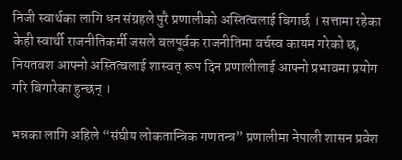निजी स्वार्थका लागि धन संग्रहले पुरै प्रणालीको अस्तित्वलाई बिगार्छ । सत्तामा रहेका केही स्वार्थी राजनीतिकर्मी जसले बलपूर्वक राजनीतिमा वर्चस्व कायम गरेको छ, नियतवश आफ्नो अस्तित्वलाई शास्वत् रूप दिन प्रणालीलाई आफ्नो प्रभावमा प्रयोग गरि बिगारेका हुन्छन् ।

भन्नका लागि अहिले “संघीय लोकतान्त्रिक गणतन्त्र” प्रणालीमा नेपाली शासन प्रवेश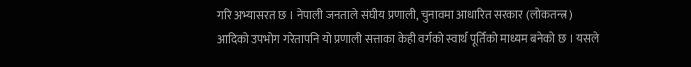गरि अभ्यासरत छ । नेपाली जनताले संघीय प्रणाली, चुनावमा आधारित सरकार (लोकतन्त्र) आदिको उपभोग गरेतापनि यो प्रणाली सत्ताका केही वर्गको स्वार्थ पूर्तिको माध्यम बनेको छ । यसले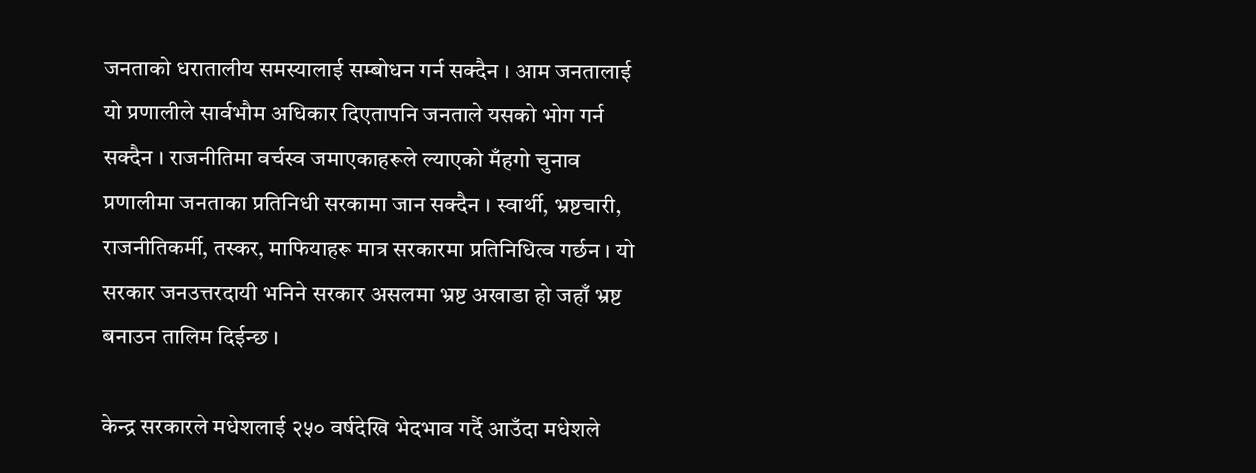जनताको धरातालीय समस्यालाई सम्बोधन गर्न सक्दैन । आम जनतालाई यो प्रणालीले सार्वभौम अधिकार दिएतापनि जनताले यसको भोग गर्न सक्दैन । राजनीतिमा वर्चस्व जमाएकाहरूले ल्याएको मँहगो चुनाव प्रणालीमा जनताका प्रतिनिधी सरकामा जान सक्दैन । स्वार्थी, भ्रष्टचारी, राजनीतिकर्मी, तस्कर, माफियाहरू मात्र सरकारमा प्रतिनिधित्व गर्छन । यो सरकार जनउत्तरदायी भनिने सरकार असलमा भ्रष्ट अखाडा हो जहाँ भ्रष्ट बनाउन तालिम दिईन्छ ।

केन्द्र सरकारले मधेशलाई २५० वर्षदेखि भेदभाव गर्दै आउँदा मधेशले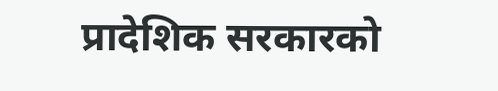प्रादेशिक सरकारको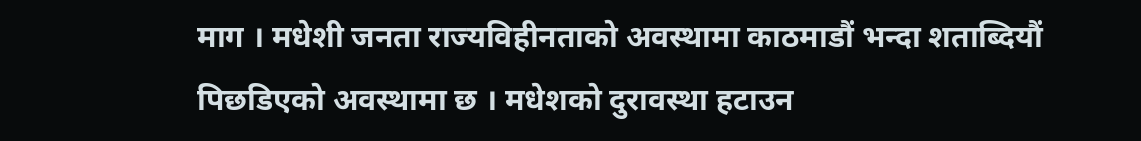माग । मधेशी जनता राज्यविहीनताको अवस्थामा काठमाडौं भन्दा शताब्दियौं पिछडिएको अवस्थामा छ । मधेशको दुरावस्था हटाउन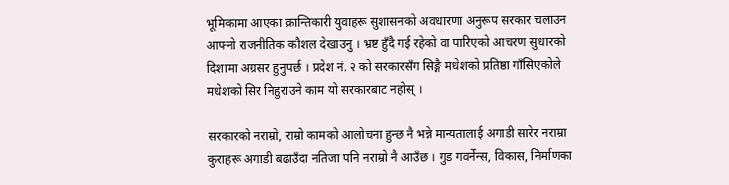भूमिकामा आएका क्रान्तिकारी युवाहरू सुशासनको अवधारणा अनुरूप सरकार चलाउन आफ्नो राजनीतिक कौशल देखाउनु । भ्रष्ट हुँदै गई रहेको वा पारिएको आचरण सुधारको दिशामा अग्रसर हुनुपर्छ । प्रदेश नं. २ को सरकारसँग सिङ्गै मधेशको प्रतिष्ठा गाँसिएकोले मधेशको सिर निहुराउने काम यो सरकारबाट नहोस् ।

सरकारको नराम्रो, राम्रो कामको आलोचना हुन्छ नै भन्ने मान्यतालाई अगाडी सारेर नराम्रा कुराहरू अगाडी बढाउँदा नतिजा पनि नराम्रो नै आउँछ । गुड गवर्नेन्स, विकास, निर्माणका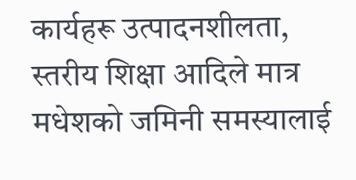कार्यहरू उत्पादनशीलता, स्तरीय शिक्षा आदिले मात्र मधेशको जमिनी समस्यालाई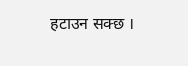हटाउन सक्छ ।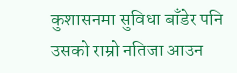कुशासनमा सुविधा बाँडेर पनि उसको राम्रो नतिजा आउन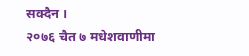सक्दैन ।
२०७६ चैत ७ मधेशवाणीमा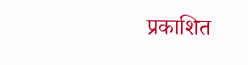प्रकाशित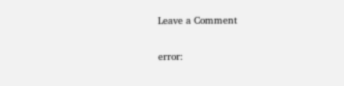Leave a Comment

error: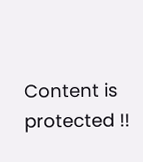Content is protected !!